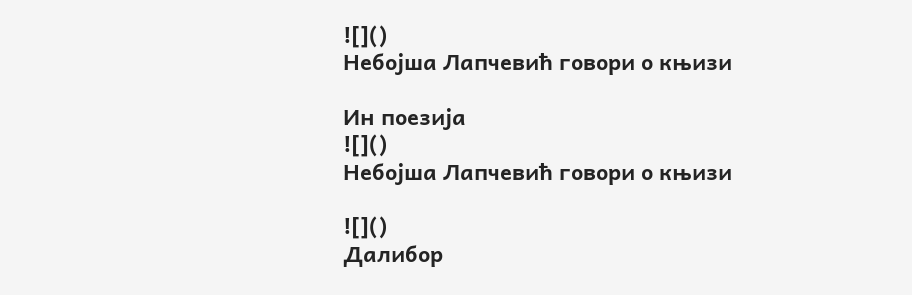![]()
Небојша Лапчевић говори о књизи

Ин поезија
![]()
Небојша Лапчевић говори о књизи

![]()
Далибор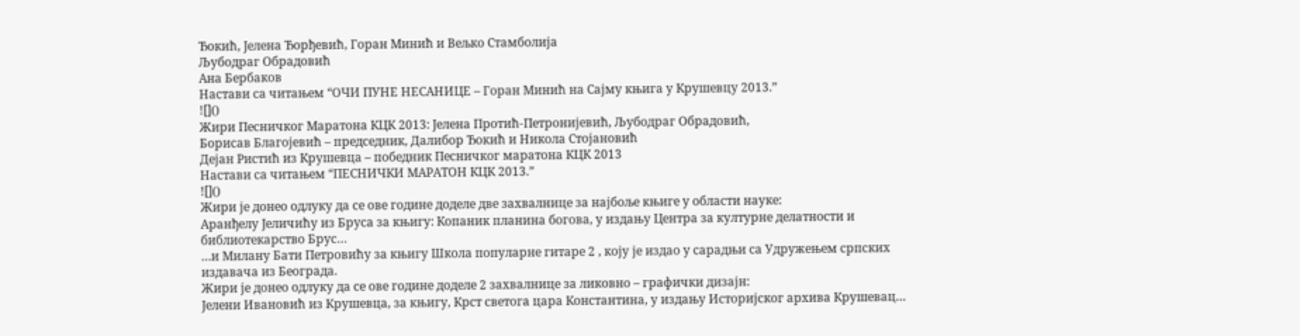Ђокић, Јелена Ђорђевић, Горан Минић и Вељко Стамболија
Љубодраг Обрадовић
Ана Бербаков
Настави са читањем “ОЧИ ПУНЕ НЕСАНИЦЕ – Горан Минић на Сајму књига у Крушевцу 2013.”
![]()
Жири Песничког Маратона КЦК 2013: Јелена Протић-Петронијевић, Љубодраг Обрадовић,
Борисав Благојевић – председник, Далибор Ђокић и Никола Стојановић
Дејан Ристић из Крушевца – победник Песничког маратона КЦК 2013
Настави са читањем “ПЕСНИЧКИ МАРАТОН КЦК 2013.”
![]()
Жири је донео одлуку да се ове године доделе две захвалнице за најбоље књиге у области науке:
Аранђелу Јеличићу из Бруса за књигу: Копаник планина богова, у издању Центра за културне делатности и библиотекарство Брус…
…и Милану Бати Петровићу за књигу Школа популарне гитаре 2 , коју је издао у сарадњи са Удружењем српских издавача из Београда.
Жири је донео одлуку да се ове године доделе 2 захвалнице за ликовно – графички дизајн:
Јелени Ивановић из Крушевца, за књигу, Крст светогa цара Константина, у издању Историјског архива Крушевац…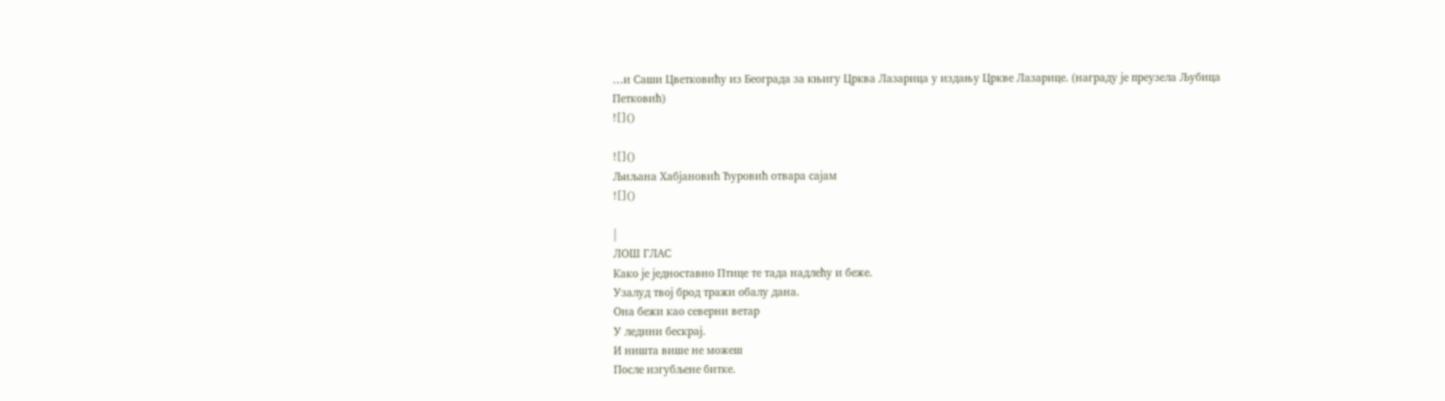…и Саши Цветковићу из Београда за књигу Црква Лазарица у издању Цркве Лазарице. (награду је преузела Љубица Петковић)
![]()

![]()
Љиљана Хабјановић Ђуровић отвара сајам
![]()

|
ЛОШ ГЛАС
Како је једноставно Птице те тада надлећу и беже.
Узалуд твој брод тражи обалу дана.
Она бежи као северни ветар
У ледини бескрај.
И ништа више не можеш
После изгубљене битке.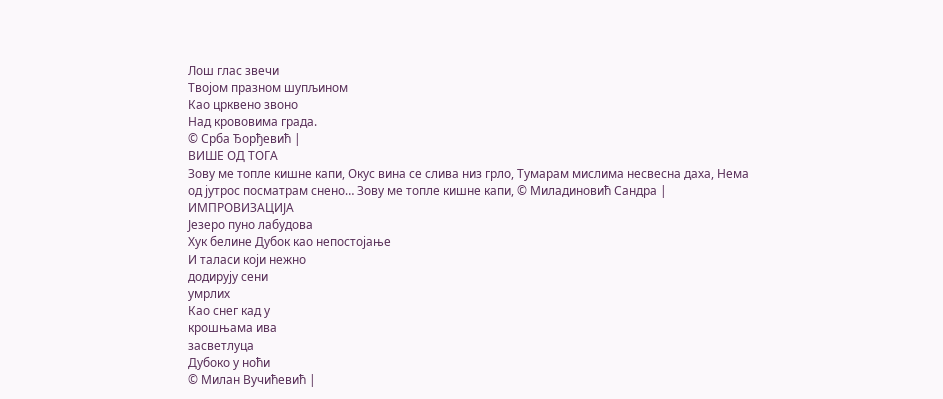Лош глас звечи
Твојом празном шупљином
Као црквено звоно
Над крововима града.
© Срба Ђорђевић |
ВИШЕ ОД ТОГА
Зову ме топле кишне капи, Окус вина се слива низ грло, Тумарам мислима несвесна даха, Нема од јутрос посматрам снено… Зову ме топле кишне капи, © Миладиновић Сандра |
ИМПРОВИЗАЦИЈА
Језеро пуно лабудова
Хук белине Дубок као непостојање
И таласи који нежно
додирују сени
умрлих
Као снег кад у
крошњама ива
засветлуца
Дубоко у ноћи
© Милан Вучићевић |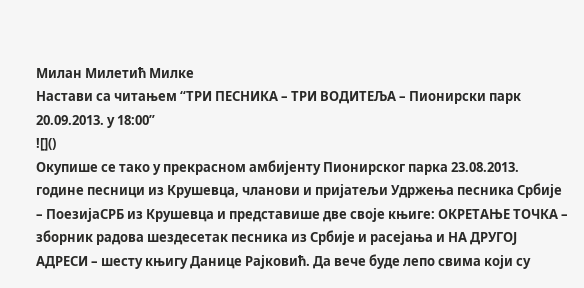Милан Милетић Милке
Настави са читањем “ТРИ ПЕСНИКА – ТРИ ВОДИТЕЉА – Пионирски парк 20.09.2013. у 18:00”
![]()
Окупише се тако у прекрасном амбијенту Пионирског парка 23.08.2013. године песници из Крушевца, чланови и пријатељи Удржења песника Србије – ПоезијаСРБ из Крушевца и представише две своје књиге: ОКРЕТАЊЕ ТОЧКА – зборник радова шездесетак песника из Србије и расејања и НА ДРУГОЈ АДРЕСИ – шесту књигу Данице Рајковић. Да вече буде лепо свима који су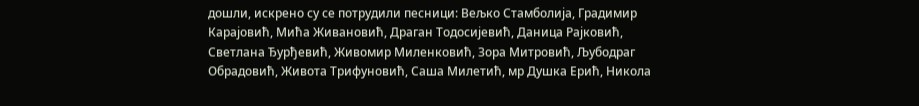дошли, искрено су се потрудили песници: Вељко Стамболија, Градимир Карајовић, Мића Живановић, Драган Тодосијевић, Даница Рајковић, Светлана Ђурђевић, Живомир Миленковић, Зора Митровић, Љубодраг Обрадовић, Живота Трифуновић, Саша Милетић, мр Душка Ерић, Никола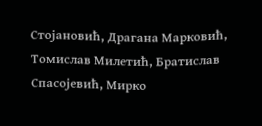Стојановић, Драгана Марковић, Томислав Милетић, Братислав Спасојевић, Мирко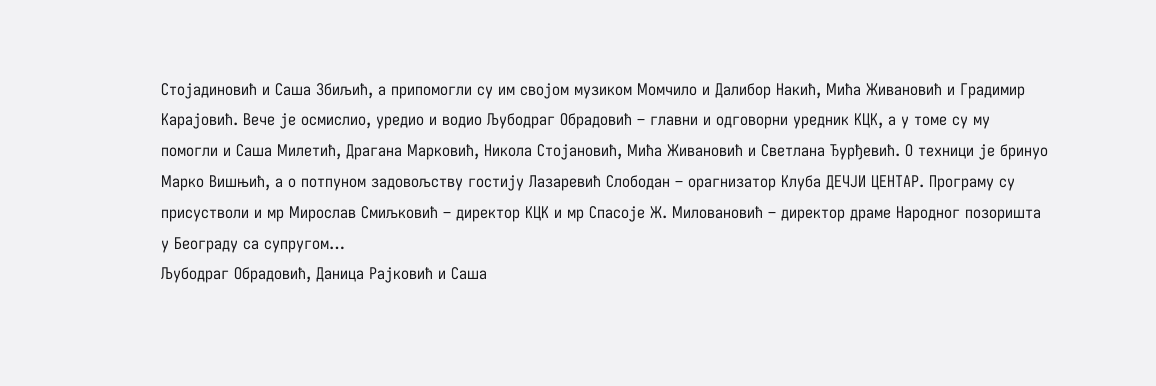Стојадиновић и Саша Збиљић, а припомогли су им својом музиком Момчило и Далибор Накић, Мића Живановић и Градимир Карајовић. Вече је осмислио, уредио и водио Љубодраг Обрадовић – главни и одговорни уредник КЦК, а у томе су му помогли и Саша Милетић, Драгана Марковић, Никола Стојановић, Мића Живановић и Светлана Ђурђевић. О техници је бринуо Марко Вишњић, а о потпуном задовољству гостију Лазаревић Слободан – орагнизатор Клуба ДЕЧЈИ ЦЕНТАР. Програму су присустволи и мр Мирослав Смиљковић – директор КЦК и мр Спасоје Ж. Миловановић – директор драме Народног позоришта у Београду са супругом…
Љубодраг Обрадовић, Даница Рајковић и Саша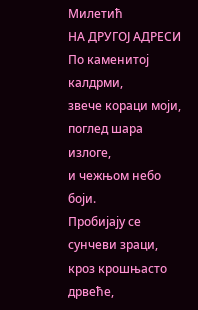Милетић
НА ДРУГОЈ АДРЕСИ
По каменитој калдрми,
звече кораци моји,
поглед шара излоге,
и чежњом небо боји.
Пробијају се сунчеви зраци,
кроз крошњасто дрвеће,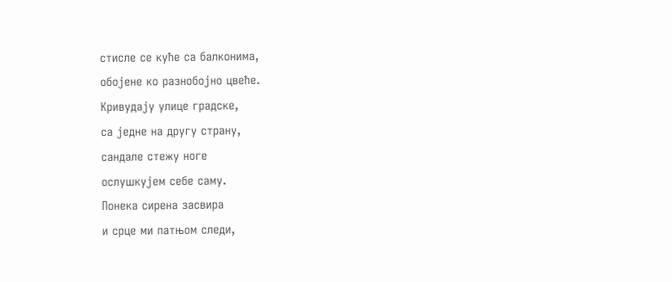стисле се куће са балконима,
обојене ко разнобојно цвеће.
Кривудају улице градске,
са једне на другу страну,
сандале стежу ноге
ослушкујем себе саму.
Понека сирена засвира
и срце ми патњом следи,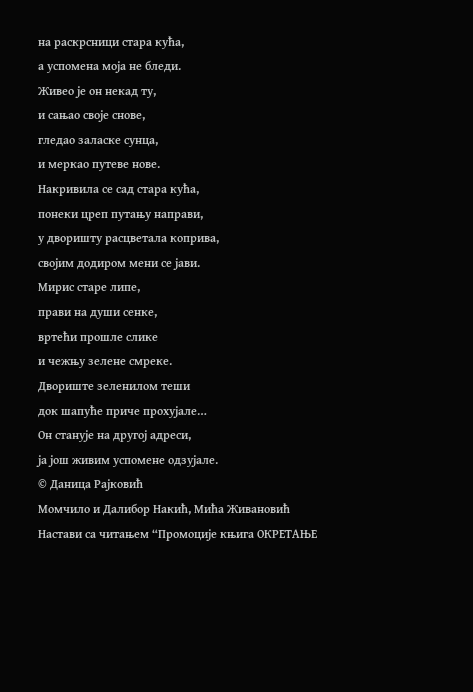на раскрсници стара кућа,
а успомена моја не бледи.
Живео је он некад ту,
и сањао своје снове,
гледао заласке сунца,
и меркао путеве нове.
Накривила се сад стара кућа,
понеки цреп путању направи,
у дворишту расцветала коприва,
својим додиром мени се јави.
Мирис старе липе,
прави на души сенке,
вртећи прошле слике
и чежњу зелене смреке.
Двориште зеленилом теши
док шапуће приче прохујале…
Он станује на другој адреси,
ја још живим успомене одзујале.
© Даница Рајковић
Момчило и Далибор Накић, Мића Живановић
Настави са читањем “Промоције књига ОКРЕТАЊЕ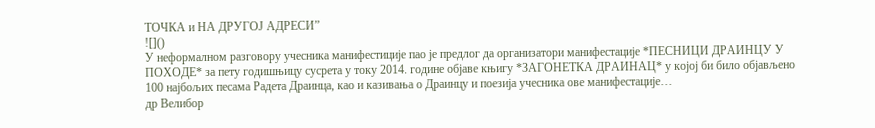ТОЧКА и НА ДРУГОЈ АДРЕСИ”
![]()
У неформалном разговору учесника манифестиције пао је предлог да организатори манифестације *ПЕСНИЦИ ДРАИНЦУ У ПОХОДЕ* за пету годишњицу сусрета у току 2014. године објаве књигу *ЗАГОНЕТКА ДРАИНАЦ* у којој би било објављено 100 најбољих песама Радета Драинца, као и казивања о Драинцу и поезија учесника ове манифестације…
др Велибор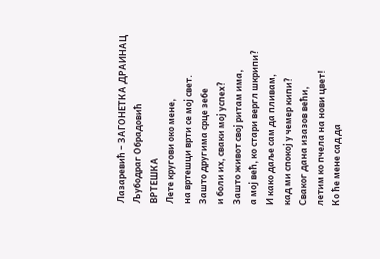Лазаревић – ЗАГОНЕТКА ДРАИНАЦ
Љубодраг Обрадовић
ВРТЕШКА
Лете кругови око мене,
на вртешци врти се мој свет.
Зашто другима срце зебе
и боли их, сваки мој успех?
Зашто живот свој ритам има,
а мој већ, ко стари вергл шкрипи?
И како даље сам да пливам,
кад ми спокој у чемер кипи?
Сваког дана изазов већи,
летим ко пчела на нови цвет!
Ко ће мене сад да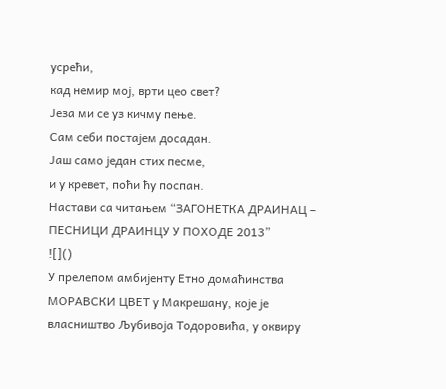усрећи,
кад немир мој, врти цео свет?
Језа ми се уз кичму пење.
Сам себи постајем досадан.
Јаш само један стих песме,
и у кревет, поћи ћу поспан.
Настави са читањем “ЗАГОНЕТКА ДРАИНАЦ – ПЕСНИЦИ ДРАИНЦУ У ПОХОДЕ 2013”
![]()
У прелепом амбијенту Етно домаћинства МОРАВСКИ ЦВЕТ у Макрешану, које је власништво Љубивоја Тодоровића, у оквиру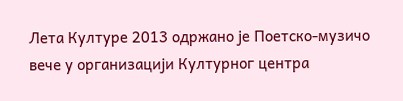Лета Културе 2013 одржано је Поетско-музичо вече у организацији Културног центра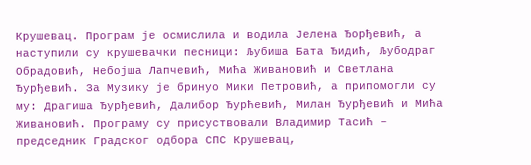Крушевац. Програм је осмислила и водила Јелена Ђорђевић, а наступили су крушевачки песници: Љубиша Бата Ђидић, Љубодраг Обрадовић, Небојша Лапчевић, Мића Живановић и Светлана Ђурђевић. За Музику је бринуо Мики Петровић, а припомогли су му: Драгиша Ђурђевић, Далибор Ђурћевић, Милан Ђурђевић и Мића Живановић. Програму су присуствовали Владимир Тасић – председник Градског одбора СПС Крушевац,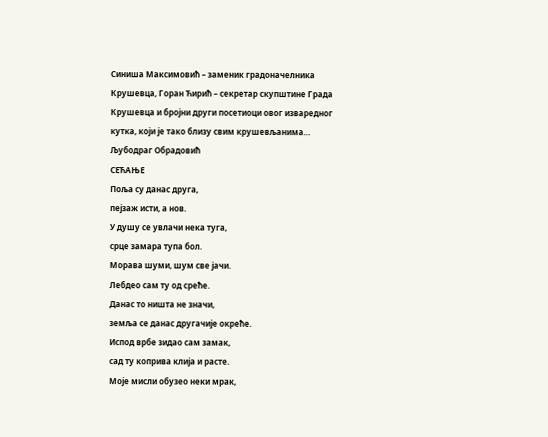Синиша Максимовић – заменик градоначелника Крушевца, Горан Ћирић – секретар скупштине Града Крушевца и бројни други посетиоци овог изваредног кутка, који је тако близу свим крушевљанима…
Љубодраг Обрадовић
СЕЋАЊЕ
Поља су данас друга,
пејзаж исти, а нов.
У душу се увлачи нека туга,
срце замара тупа бол.
Морава шуми, шум све јачи.
Лебдео сам ту од среће.
Данас то ништа не значи,
земља се данас другачије окреће.
Испод врбе зидао сам замак,
сад ту коприва клија и расте.
Моје мисли обузео неки мрак,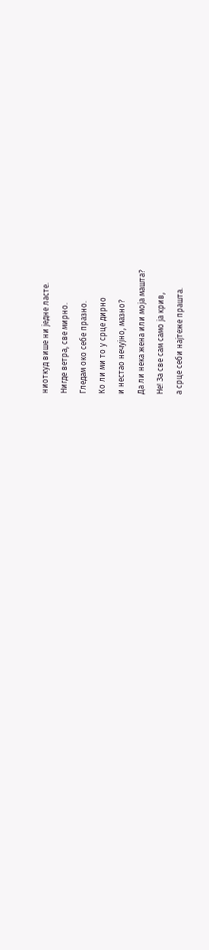ниоткуд више ни једне ласте.
Нигде ветра, све мирно.
Гледам око себе празно.
Ко ли ми то у срце дирно
и нестао нечујно, мазно?
Да ли нека жена или моја машта?
Не! За све сам само ја крив,
а срце себи најтеже прашта.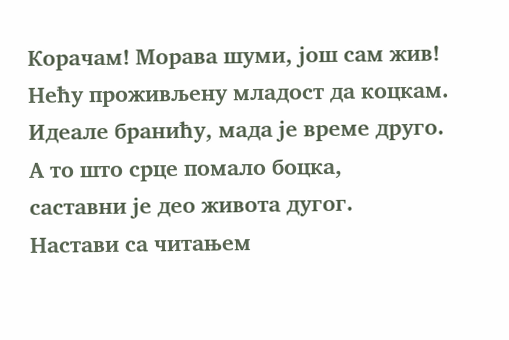Корачам! Морава шуми, још сам жив!
Нећу проживљену младост да коцкам.
Идеале бранићу, мада је време друго.
А то што срце помало боцка,
саставни је део живота дугог.
Настави са читањем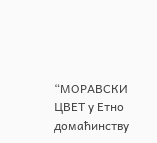“МОРАВСКИ ЦВЕТ у Етно домаћинству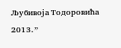Љубивоја Тодоровића 2013.”